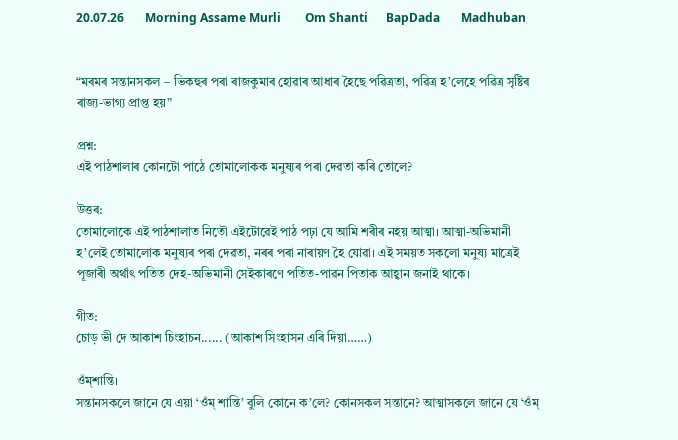20.07.26       Morning Assame Murli        Om Shanti      BapDada       Madhuban


“মৰমৰ সন্তানসকল – ভিকহুৰ পৰা ৰাজকুমাৰ হোৱাৰ আধাৰ হৈছে পৱিত্ৰতা, পৱিত্ৰ হ’লেহে পৱিত্ৰ সৃষ্টিৰ ৰাজ্য-ভাগ্য প্ৰাপ্ত হয়”

প্ৰশ্ন:
এই পাঠশালাৰ কোনটো পাঠে তোমালোকক মনুষ্যৰ পৰা দেৱতা কৰি তোলে?

উত্তৰ:
তোমালোকে এই পাঠশালাত নিতৌ এইটোৱেই পাঠ পঢ়া যে আমি শৰীৰ নহয় আত্মা। আত্মা-অভিমানী হ’লেই তোমালোক মনুষ্যৰ পৰা দেৱতা, নৰৰ পৰা নাৰায়ণ হৈ যোৱা। এই সময়ত সকলো মনুষ্য মাত্ৰেই পূজাৰী অৰ্থাৎ পতিত দেহ-অভিমানী সেইকাৰণে পতিত-পাৱন পিতাক আহ্বান জনাই থাকে।

গীত:
চোড় ভী দে আকাশ চিংহাচন...... (আকাশ সিংহাসন এৰি দিয়া……)

ওঁম্শান্তি।
সন্তানসকলে জানে যে এয়া ‘ওঁম্‌ শান্তি’ বুলি কোনে ক’লে? কোনসকল সন্তানে? আত্মাসকলে জানে যে ‘ওঁম্‌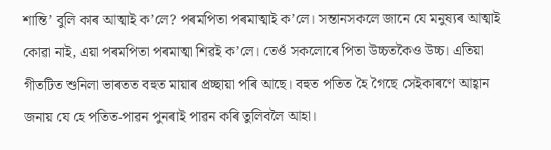শান্তি’ বুলি কাৰ আত্মাই ক’লে? পৰমপিতা পৰমাত্মাই ক’লে। সন্তানসকলে জানে যে মনুষ্যৰ আত্মাই কোৱা নাই, এয়া পৰমপিতা পৰমাত্মা শিৱই ক’লে। তেওঁ সকলোৰে পিতা উচ্চতকৈও উচ্চ। এতিয়া গীতটিত শুনিলা ভাৰতত বহুত মায়াৰ প্ৰচ্ছায়া পৰি আছে। বহুত পতিত হৈ গৈছে সেইকাৰণে আহ্বান জনায় যে হে পতিত-পাৱন পুনৰাই পাৱন কৰি তুলিবলৈ আহা।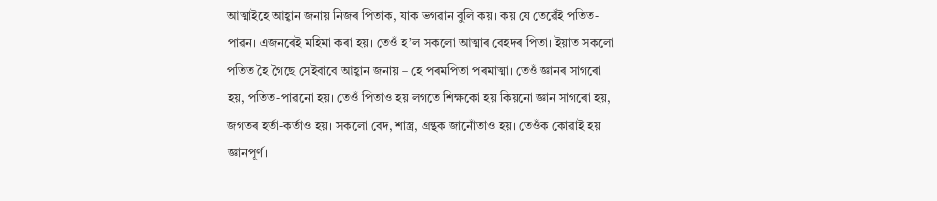আত্মাইহে আহ্বান জনায় নিজৰ পিতাক, যাক ভগৱান বুলি কয়। কয় যে তেৱেঁই পতিত-পাৱন। এজনৰেই মহিমা কৰা হয়। তেওঁ হ’ল সকলো আত্মাৰ বেহদৰ পিতা। ইয়াত সকলো পতিত হৈ গৈছে সেইবাবে আহ্বান জনায় – হে পৰমপিতা পৰমাত্মা। তেওঁ জ্ঞানৰ সাগৰো হয়, পতিত-পাৱনো হয়। তেওঁ পিতাও হয় লগতে শিক্ষকো হয় কিয়নো জ্ঞান সাগৰো হয়, জগতৰ হৰ্তা-কৰ্তাও হয়। সকলো বেদ, শাস্ত্ৰ, গ্ৰন্থক জানোঁতাও হয়। তেওঁক কোৱাই হয় জ্ঞানপূৰ্ণ।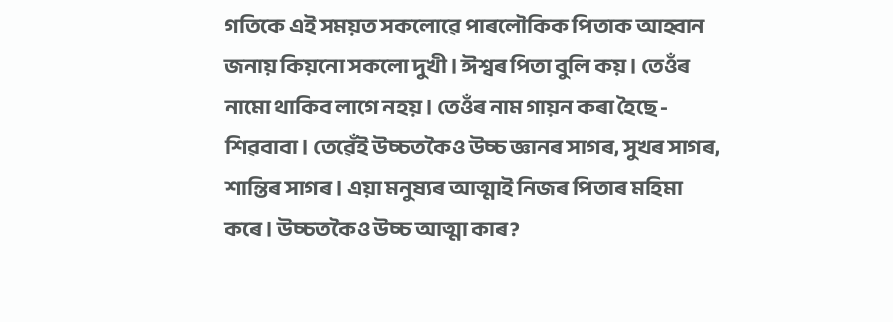গতিকে এই সময়ত সকলোৱে পাৰলৌকিক পিতাক আহ্বান জনায় কিয়নো সকলো দুখী। ঈশ্বৰ পিতা বুলি কয়। তেওঁৰ নামো থাকিব লাগে নহয়। তেওঁৰ নাম গায়ন কৰা হৈছে - শিৱবাবা। তেৱেঁই উচ্চতকৈও উচ্চ জ্ঞানৰ সাগৰ, সুখৰ সাগৰ, শান্তিৰ সাগৰ। এয়া মনুষ্যৰ আত্মাই নিজৰ পিতাৰ মহিমা কৰে। উচ্চতকৈও উচ্চ আত্মা কাৰ?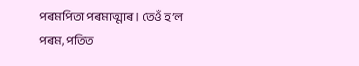পৰমপিতা পৰমাত্মাৰ। তেওঁ হ’ল পৰম, পতিত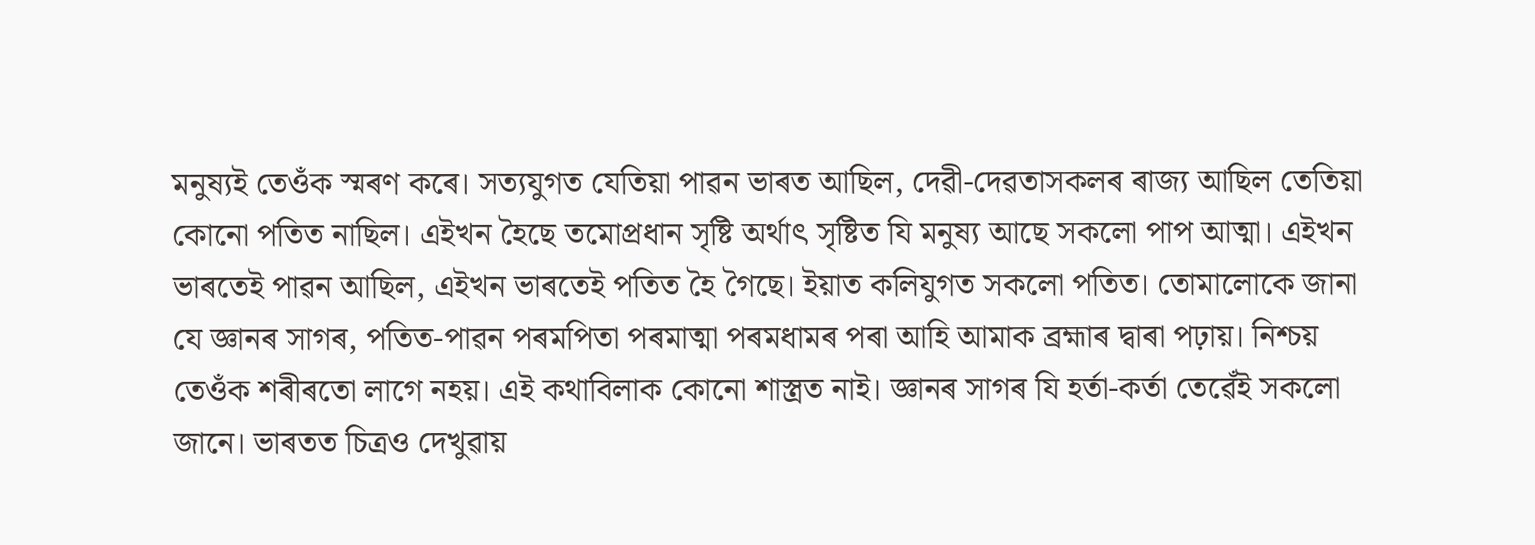মনুষ্যই তেওঁক স্মৰণ কৰে। সত্যযুগত যেতিয়া পাৱন ভাৰত আছিল, দেৱী-দেৱতাসকলৰ ৰাজ্য আছিল তেতিয়া কোনো পতিত নাছিল। এইখন হৈছে তমোপ্ৰধান সৃষ্টি অৰ্থাৎ সৃষ্টিত যি মনুষ্য আছে সকলো পাপ আত্মা। এইখন ভাৰতেই পাৱন আছিল, এইখন ভাৰতেই পতিত হৈ গৈছে। ইয়াত কলিযুগত সকলো পতিত। তোমালোকে জানা যে জ্ঞানৰ সাগৰ, পতিত-পাৱন পৰমপিতা পৰমাত্মা পৰমধামৰ পৰা আহি আমাক ব্ৰহ্মাৰ দ্বাৰা পঢ়ায়। নিশ্চয় তেওঁক শৰীৰতো লাগে নহয়। এই কথাবিলাক কোনো শাস্ত্ৰত নাই। জ্ঞানৰ সাগৰ যি হৰ্তা-কৰ্তা তেৱেঁই সকলো জানে। ভাৰতত চিত্ৰও দেখুৱায়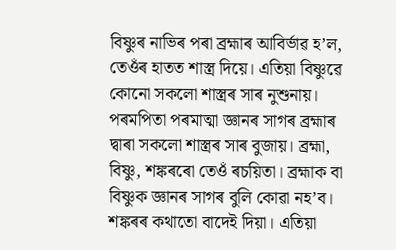বিষ্ণুৰ নাভিৰ পৰা ব্ৰহ্মাৰ আবিৰ্ভাৱ হ’ল, তেওঁৰ হাতত শাস্ত্ৰ দিয়ে। এতিয়া বিষ্ণুৱে কোনো সকলো শাস্ত্ৰৰ সাৰ নুশুনায়। পৰমপিতা পৰমাত্মা জ্ঞানৰ সাগৰ ব্ৰহ্মাৰ দ্বাৰা সকলো শাস্ত্ৰৰ সাৰ বুজায়। ব্ৰহ্মা, বিষ্ণু, শঙ্কৰৰো তেওঁ ৰচয়িতা। ব্ৰহ্মাক বা বিষ্ণুক জ্ঞানৰ সাগৰ বুলি কোৱা নহ’ব। শঙ্কৰৰ কথাতো বাদেই দিয়া। এতিয়া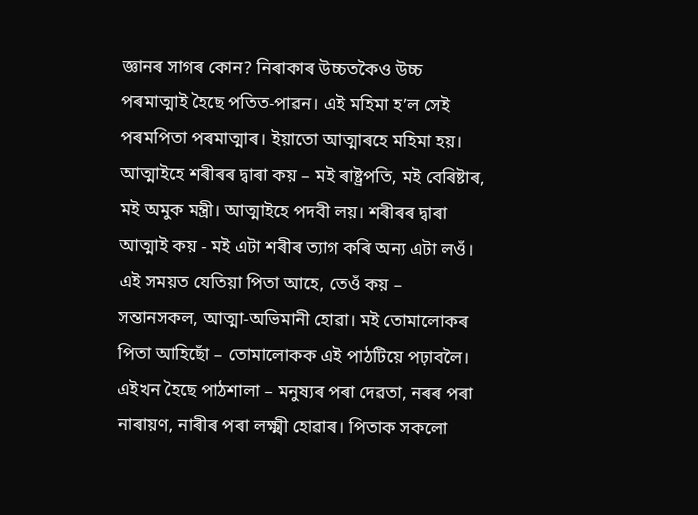জ্ঞানৰ সাগৰ কোন? নিৰাকাৰ উচ্চতকৈও উচ্চ পৰমাত্মাই হৈছে পতিত-পাৱন। এই মহিমা হ’ল সেই পৰমপিতা পৰমাত্মাৰ। ইয়াতো আত্মাৰহে মহিমা হয়। আত্মাইহে শৰীৰৰ দ্বাৰা কয় – মই ৰাষ্ট্ৰপতি, মই বেৰিষ্টাৰ, মই অমুক মন্ত্ৰী। আত্মাইহে পদবী লয়। শৰীৰৰ দ্বাৰা আত্মাই কয় - মই এটা শৰীৰ ত্যাগ কৰি অন্য এটা লওঁ। এই সময়ত যেতিয়া পিতা আহে, তেওঁ কয় – সন্তানসকল, আত্মা-অভিমানী হোৱা। মই তোমালোকৰ পিতা আহিছোঁ – তোমালোকক এই পাঠটিয়ে পঢ়াবলৈ। এইখন হৈছে পাঠশালা – মনুষ্যৰ পৰা দেৱতা, নৰৰ পৰা নাৰায়ণ, নাৰীৰ পৰা লক্ষ্মী হোৱাৰ। পিতাক সকলো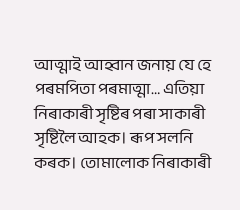আত্মাই আহ্বান জনায় যে হে পৰমপিতা পৰমাত্মা… এতিয়া নিৰাকাৰী সৃষ্টিৰ পৰা সাকাৰী সৃষ্টিলৈ আহক। ৰূপ সলনি কৰক। তোমালোক নিৰাকাৰী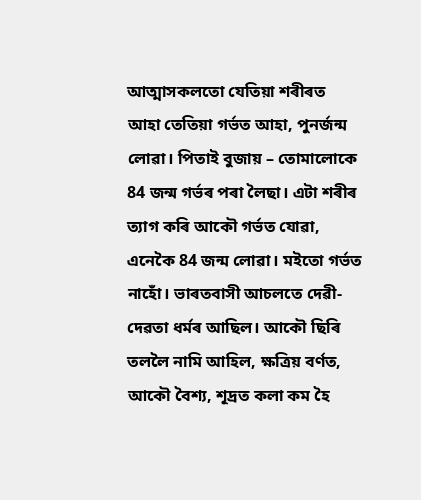আত্মাসকলতো যেতিয়া শৰীৰত আহা তেতিয়া গৰ্ভত আহা, পুনৰ্জন্ম লোৱা। পিতাই বুজায় – তোমালোকে 84 জন্ম গৰ্ভৰ পৰা লৈছা। এটা শৰীৰ ত্যাগ কৰি আকৌ গৰ্ভত যোৱা, এনেকৈ 84 জন্ম লোৱা। মইতো গৰ্ভত নাহোঁ। ভাৰতবাসী আচলতে দেৱী-দেৱতা ধৰ্মৰ আছিল। আকৌ ছিৰি তললৈ নামি আহিল, ক্ষত্ৰিয় বৰ্ণত, আকৌ বৈশ্য, শূদ্ৰত কলা কম হৈ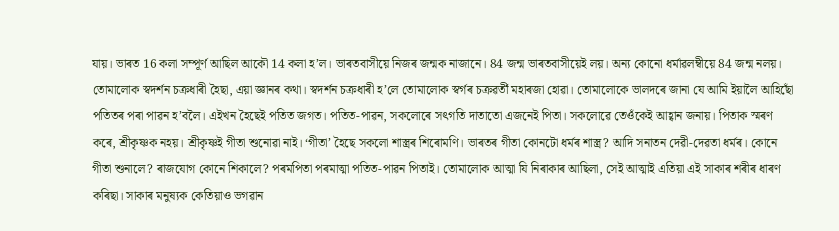যায়। ভাৰত 16 কলা সম্পূৰ্ণ আছিল আকৌ 14 কলা হ’ল। ভাৰতবাসীয়ে নিজৰ জন্মক নাজানে। 84 জন্ম ভাৰতবাসীয়েই লয়। অন্য কোনো ধৰ্মাৱলম্বীয়ে 84 জন্ম নলয়। তোমালোক স্বদৰ্শন চক্ৰধাৰী হৈছা, এয়া জ্ঞানৰ কথা। স্বদৰ্শন চক্ৰধাৰী হ’লে তোমালোক স্বৰ্গৰ চক্ৰৱৰ্তী মহাৰজা হোৱা। তোমালোকে ভালদৰে জানা যে আমি ইয়ালৈ আহিছোঁ পতিতৰ পৰা পাৱন হ’বলৈ। এইখন হৈছেই পতিত জগত। পতিত-পাৱন, সকলোৰে সৎগতি দাতাতো এজনেই পিতা। সকলোৱে তেওঁকেই আহ্বান জনায়। পিতাক স্মৰণ কৰে, শ্ৰীকৃষ্ণক নহয়। শ্ৰীকৃষ্ণই গীতা শুনোৱা নাই। ‘গীতা’ হৈছে সকলো শাস্ত্ৰৰ শিৰোমণি। ভাৰতৰ গীতা কোনটো ধৰ্মৰ শাস্ত্ৰ? আদি সনাতন দেৱী-দেৱতা ধৰ্মৰ। কোনে গীতা শুনালে? ৰাজযোগ কোনে শিকালে? পৰমপিতা পৰমাত্মা পতিত-পাৱন পিতাই। তোমালোক আত্মা যি নিৰাকাৰ আছিলা, সেই আত্মাই এতিয়া এই সাকাৰ শৰীৰ ধাৰণ কৰিছা। সাকাৰ মনুষ্যক কেতিয়াও ভগৱান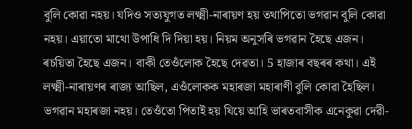বুলি কোৱা নহয়। যদিও সত্যযুগত লক্ষ্মী-নাৰায়ণ হয় তথাপিতো ভগৱান বুলি কোৱা নহয়। এয়াতো মাথো উপাধি দি দিয়া হয়। নিয়ম অনুসৰি ভগৱান হৈছে এজন। ৰচয়িতা হৈছে এজন। বাকী তেওঁলোক হৈছে দেৱতা। 5 হাজাৰ বছৰৰ কথা। এই লক্ষ্মী-নাৰায়ণৰ ৰাজ্য আছিল, এওঁলোকক মহাৰজা মহাৰাণী বুলি কোৱা হৈছিল। ভগৱান মহাৰজা নহয়। তেওঁতো পিতাই হয় যিয়ে আহি ভাৰতবাসীক এনেকুৱা দেৱী-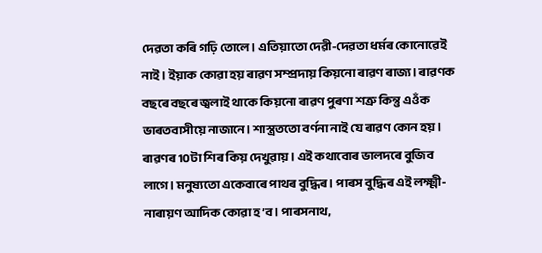দেৱতা কৰি গঢ়ি তোলে। এতিয়াতো দেৱী-দেৱতা ধৰ্মৰ কোনোৱেই নাই। ইয়াক কোৱা হয় ৰাৱণ সম্প্ৰদায় কিয়নো ৰাৱণ ৰাজ্য। ৰাৱণক বছৰে বছৰে জ্বলাই থাকে কিয়নো ৰাৱণ পুৰণা শত্ৰু কিন্তু এওঁক ভাৰতবাসীয়ে নাজানে। শাস্ত্ৰততো বৰ্ণনা নাই যে ৰাৱণ কোন হয়। ৰাৱণৰ 10টা শিৰ কিয় দেখুৱায়। এই কথাবোৰ ভালদৰে বুজিব লাগে। মনুষ্যতো একেবাৰে পাথৰ বুদ্ধিৰ। পাৰস বুদ্ধিৰ এই লক্ষ্মী-নাৰায়ণ আদিক কোৱা হ’ব। পাৰসনাথ,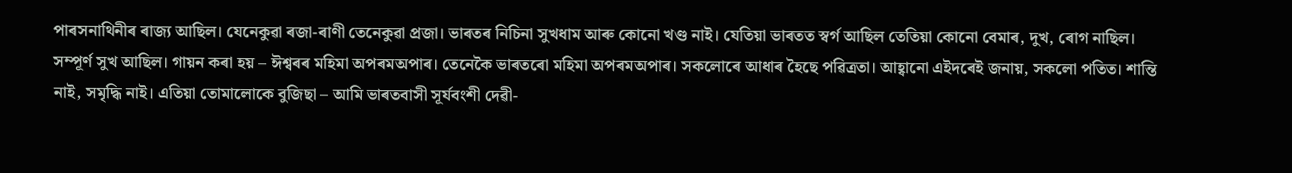পাৰসনাথিনীৰ ৰাজ্য আছিল। যেনেকুৱা ৰজা-ৰাণী তেনেকুৱা প্ৰজা। ভাৰতৰ নিচিনা সুখধাম আৰু কোনো খণ্ড নাই। যেতিয়া ভাৰতত স্বৰ্গ আছিল তেতিয়া কোনো বেমাৰ, দুখ, ৰোগ নাছিল। সম্পূৰ্ণ সুখ আছিল। গায়ন কৰা হয় – ঈশ্বৰৰ মহিমা অপৰমঅপাৰ। তেনেকৈ ভাৰতৰো মহিমা অপৰমঅপাৰ। সকলোৰে আধাৰ হৈছে পৱিত্ৰতা। আহ্বানো এইদৰেই জনায়, সকলো পতিত। শান্তি নাই, সমৃদ্ধি নাই। এতিয়া তোমালোকে বুজিছা – আমি ভাৰতবাসী সূৰ্যবংশী দেৱী-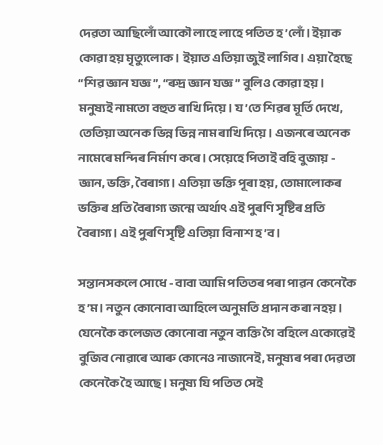দেৱতা আছিলোঁ আকৌ লাহে লাহে পতিত হ’লোঁ। ইয়াক কোৱা হয় মৃত্যুলোক। ইয়াত এতিয়া জুই লাগিব। এয়া হৈছে “শিৱ জ্ঞান যজ্ঞ”, “ৰুদ্ৰ জ্ঞান যজ্ঞ” বুলিও কোৱা হয়। মনুষ্যই নামতো বহুত ৰাখি দিয়ে। য’তে শিৱৰ মূৰ্তি দেখে, তেতিয়া অনেক ভিন্ন ভিন্ন নাম ৰাখি দিয়ে। এজনৰে অনেক নামেৰে মন্দিৰ নিৰ্মাণ কৰে। সেয়েহে পিতাই বহি বুজায় - জ্ঞান, ভক্তি, বৈৰাগ্য। এতিয়া ভক্তি পূৰা হয়, তোমালোকৰ ভক্তিৰ প্ৰতি বৈৰাগ্য জন্মে অৰ্থাৎ এই পুৰণি সৃষ্টিৰ প্ৰতি বৈৰাগ্য। এই পুৰণি সৃষ্টি এতিয়া বিনাশ হ’ব।

সন্তানসকলে সোধে - বাবা আমি পতিতৰ পৰা পাৱন কেনেকৈ হ’ম। নতুন কোনোবা আহিলে অনুমতি প্ৰদান কৰা নহয়। যেনেকৈ কলেজত কোনোবা নতুন ব্যক্তি গৈ বহিলে একোৱেই বুজিব নোৱাৰে আৰু কোনেও নাজানেই, মনুষ্যৰ পৰা দেৱতা কেনেকৈ হৈ আছে। মনুষ্য যি পতিত সেই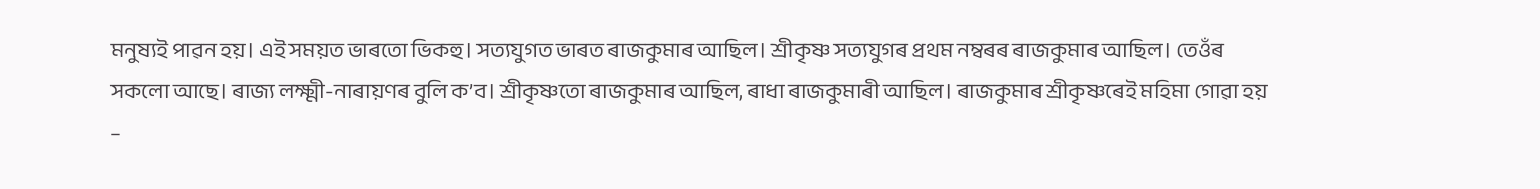মনুষ্যই পাৱন হয়। এই সময়ত ভাৰতো ভিকহু। সত্যযুগত ভাৰত ৰাজকুমাৰ আছিল। শ্ৰীকৃষ্ণ সত্যযুগৰ প্ৰথম নম্বৰৰ ৰাজকুমাৰ আছিল। তেওঁৰ সকলো আছে। ৰাজ্য লক্ষ্মী-নাৰায়ণৰ বুলি ক’ব। শ্ৰীকৃষ্ণতো ৰাজকুমাৰ আছিল, ৰাধা ৰাজকুমাৰী আছিল। ৰাজকুমাৰ শ্ৰীকৃষ্ণৰেই মহিমা গোৱা হয় –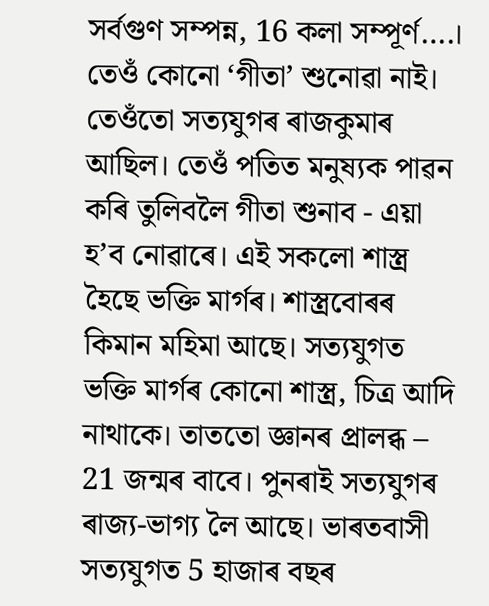সৰ্বগুণ সম্পন্ন, 16 কলা সম্পূৰ্ণ….। তেওঁ কোনো ‘গীতা’ শুনোৱা নাই। তেওঁতো সত্যযুগৰ ৰাজকুমাৰ আছিল। তেওঁ পতিত মনুষ্যক পাৱন কৰি তুলিবলৈ গীতা শুনাব - এয়া হ’ব নোৱাৰে। এই সকলো শাস্ত্ৰ হৈছে ভক্তি মাৰ্গৰ। শাস্ত্ৰবোৰৰ কিমান মহিমা আছে। সত্যযুগত ভক্তি মাৰ্গৰ কোনো শাস্ত্ৰ, চিত্ৰ আদি নাথাকে। তাততো জ্ঞানৰ প্ৰালব্ধ – 21 জন্মৰ বাবে। পুনৰাই সত্যযুগৰ ৰাজ্য-ভাগ্য লৈ আছে। ভাৰতবাসী সত্যযুগত 5 হাজাৰ বছৰ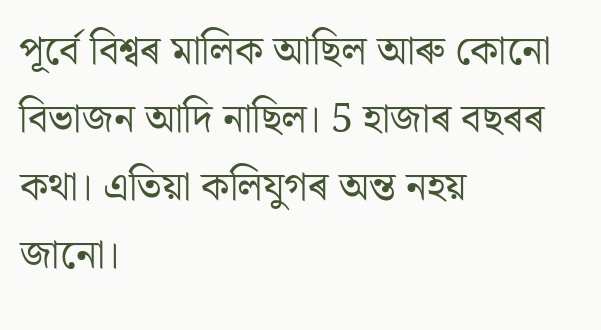পূৰ্বে বিশ্বৰ মালিক আছিল আৰু কোনো বিভাজন আদি নাছিল। 5 হাজাৰ বছৰৰ কথা। এতিয়া কলিযুগৰ অন্ত নহয় জানো।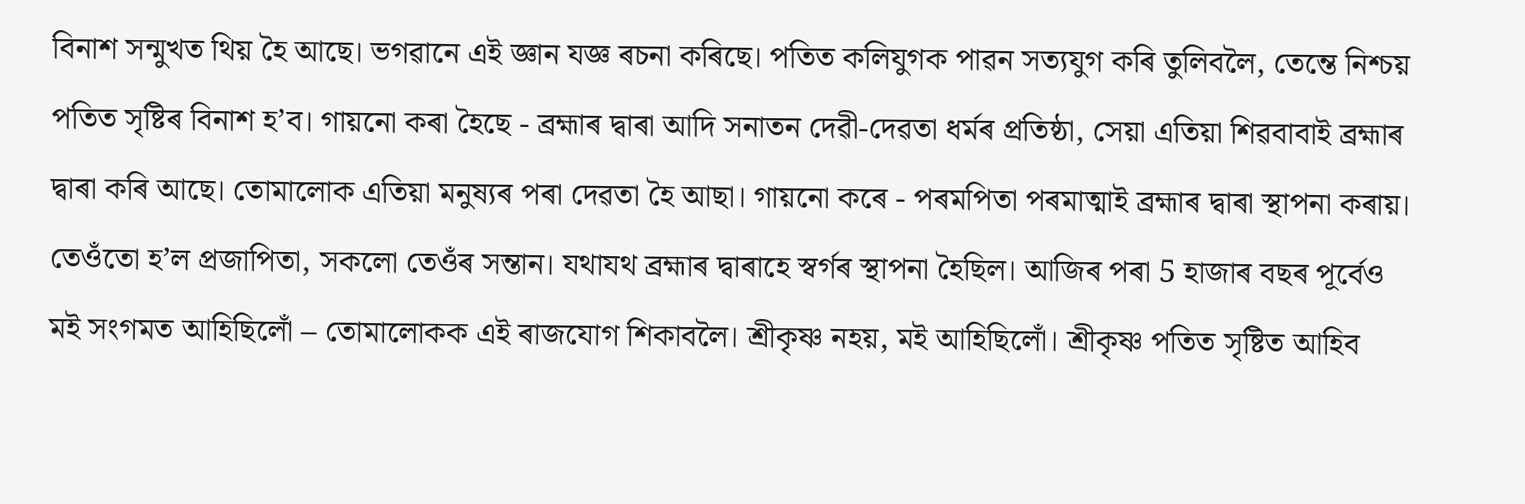বিনাশ সন্মুখত থিয় হৈ আছে। ভগৱানে এই জ্ঞান যজ্ঞ ৰচনা কৰিছে। পতিত কলিযুগক পাৱন সত্যযুগ কৰি তুলিবলৈ, তেন্তে নিশ্চয় পতিত সৃষ্টিৰ বিনাশ হ’ব। গায়নো কৰা হৈছে - ব্ৰহ্মাৰ দ্বাৰা আদি সনাতন দেৱী-দেৱতা ধৰ্মৰ প্ৰতিষ্ঠা, সেয়া এতিয়া শিৱবাবাই ব্ৰহ্মাৰ দ্বাৰা কৰি আছে। তোমালোক এতিয়া মনুষ্যৰ পৰা দেৱতা হৈ আছা। গায়নো কৰে - পৰমপিতা পৰমাত্মাই ব্ৰহ্মাৰ দ্বাৰা স্থাপনা কৰায়। তেওঁতো হ’ল প্ৰজাপিতা, সকলো তেওঁৰ সন্তান। যথাযথ ব্ৰহ্মাৰ দ্বাৰাহে স্বৰ্গৰ স্থাপনা হৈছিল। আজিৰ পৰা 5 হাজাৰ বছৰ পূৰ্বেও মই সংগমত আহিছিলোঁ – তোমালোকক এই ৰাজযোগ শিকাবলৈ। শ্ৰীকৃষ্ণ নহয়, মই আহিছিলোঁ। শ্ৰীকৃষ্ণ পতিত সৃষ্টিত আহিব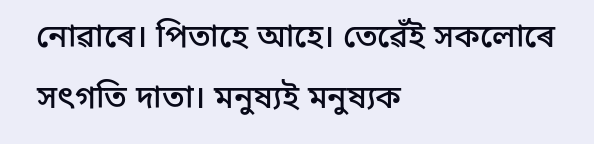নোৱাৰে। পিতাহে আহে। তেৱেঁই সকলোৰে সৎগতি দাতা। মনুষ্যই মনুষ্যক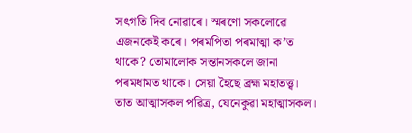সৎগতি দিব নোৱাৰে। স্মৰণো সকলোৱে এজনকেই কৰে। পৰমপিতা পৰমাত্মা ক’ত থাকে? তোমালোক সন্তানসকলে জানা পৰমধামত থাকে। সেয়া হৈছে ব্ৰহ্ম মহাতত্ত্ব। তাত আত্মাসকল পৱিত্ৰ, যেনেকুৱা মহাত্মাসকল।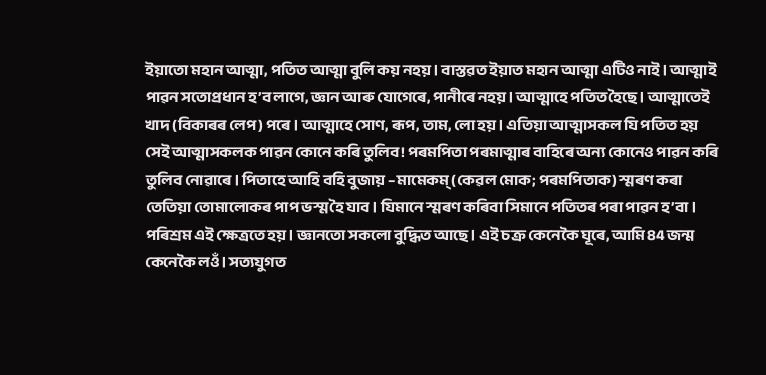ইয়াতো মহান আত্মা, পতিত আত্মা বুলি কয় নহয়। বাস্তৱত ইয়াত মহান আত্মা এটিও নাই। আত্মাই পাৱন সতোপ্ৰধান হ’ব লাগে, জ্ঞান আৰু যোগেৰে, পানীৰে নহয়। আত্মাহে পতিত হৈছে। আত্মাতেই খাদ (বিকাৰৰ লেপ) পৰে। আত্মাহে সোণ, ৰূপ, তাম, লো হয়। এতিয়া আত্মাসকল যি পতিত হয় সেই আত্মাসকলক পাৱন কোনে কৰি তুলিব! পৰমপিতা পৰমাত্মাৰ বাহিৰে অন্য কোনেও পাৱন কৰি তুলিব নোৱাৰে। পিতাহে আহি বহি বুজায় – মামেকম্‌ (কেৱল মোক; পৰমপিতাক) স্মৰণ কৰা তেতিয়া তোমালোকৰ পাপ ভস্ম হৈ যাব। যিমানে স্মৰণ কৰিবা সিমানে পতিতৰ পৰা পাৱন হ’বা। পৰিশ্ৰম এই ক্ষেত্ৰতে হয়। জ্ঞানতো সকলো বুদ্ধিত আছে। এই চক্ৰ কেনেকৈ ঘূৰে, আমি 84 জন্ম কেনেকৈ লওঁ। সত্যযুগত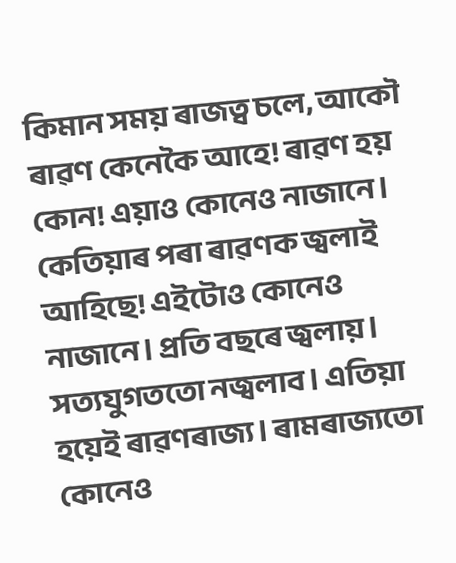কিমান সময় ৰাজত্ব চলে, আকৌ ৰাৱণ কেনেকৈ আহে! ৰাৱণ হয় কোন! এয়াও কোনেও নাজানে। কেতিয়াৰ পৰা ৰাৱণক জ্বলাই আহিছে! এইটোও কোনেও নাজানে। প্ৰতি বছৰে জ্বলায়। সত্যযুগততো নজ্বলাব। এতিয়া হয়েই ৰাৱণৰাজ্য। ৰামৰাজ্যতো কোনেও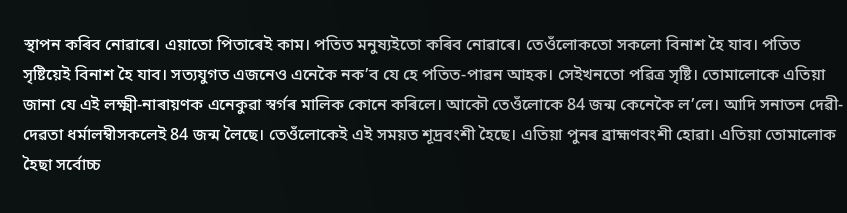স্থাপন কৰিব নোৱাৰে। এয়াতো পিতাৰেই কাম। পতিত মনুষ্যইতো কৰিব নোৱাৰে। তেওঁলোকতো সকলো বিনাশ হৈ যাব। পতিত সৃষ্টিয়েই বিনাশ হৈ যাব। সত্যযুগত এজনেও এনেকৈ নক’ব যে হে পতিত-পাৱন আহক। সেইখনতো পৱিত্ৰ সৃষ্টি। তোমালোকে এতিয়া জানা যে এই লক্ষ্মী-নাৰায়ণক এনেকুৱা স্বৰ্গৰ মালিক কোনে কৰিলে। আকৌ তেওঁলোকে 84 জন্ম কেনেকৈ ল’লে। আদি সনাতন দেৱী-দেৱতা ধৰ্মালম্বীসকলেই 84 জন্ম লৈছে। তেওঁলোকেই এই সময়ত শূদ্ৰবংশী হৈছে। এতিয়া পুনৰ ব্ৰাহ্মণবংশী হোৱা। এতিয়া তোমালোক হৈছা সৰ্বোচ্চ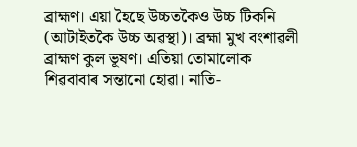ব্ৰাহ্মণ। এয়া হৈছে উচ্চতকৈও উচ্চ টিকনি (আটাইতকৈ উচ্চ অৱস্থা)। ব্ৰহ্মা মুখ বংশাৱলী ব্ৰাহ্মণ কুল ভূষণ। এতিয়া তোমালোক শিৱবাবাৰ সন্তানো হোৱা। নাতি-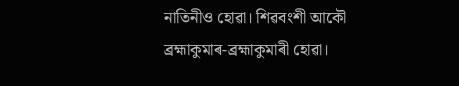নাতিনীও হোৱা। শিৱবংশী আকৌ ব্ৰহ্মাকুমাৰ-ব্ৰহ্মাকুমাৰী হোৱা।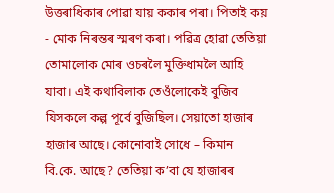উত্তৰাধিকাৰ পোৱা যায় ককাৰ পৰা। পিতাই কয় - মোক নিৰন্তৰ স্মৰণ কৰা। পৱিত্ৰ হোৱা তেতিয়া তোমালোক মোৰ ওচৰলৈ মুক্তিধামলৈ আহি যাবা। এই কথাবিলাক তেওঁলোকেই বুজিব যিসকলে কল্প পূৰ্বে বুজিছিল। সেয়াতো হাজাৰ হাজাৰ আছে। কোনোবাই সোধে – কিমান বি.কে. আছে? তেতিয়া ক’বা যে হাজাৰৰ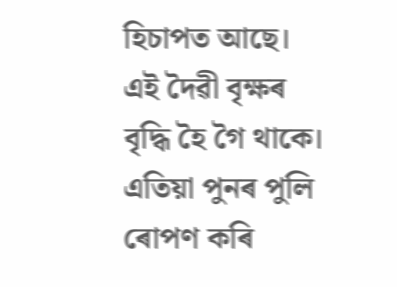হিচাপত আছে। এই দৈৱী বৃক্ষৰ বৃদ্ধি হৈ গৈ থাকে। এতিয়া পুনৰ পুলি ৰোপণ কৰি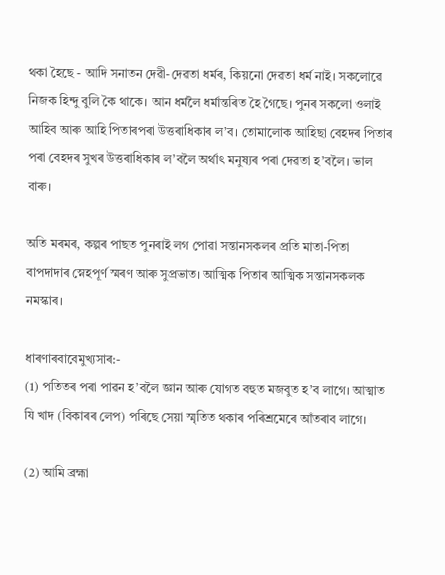থকা হৈছে - আদি সনাতন দেৱী-দেৱতা ধৰ্মৰ, কিয়নো দেৱতা ধৰ্ম নাই। সকলোৱে নিজক হিন্দু বুলি কৈ থাকে। আন ধৰ্মলৈ ধৰ্মান্তৰিত হৈ গৈছে। পুনৰ সকলো ওলাই আহিব আৰু আহি পিতাৰপৰা উত্তৰাধিকাৰ ল’ব। তোমালোক আহিছা বেহদৰ পিতাৰ পৰা বেহদৰ সুখৰ উত্তৰাধিকাৰ ল’বলৈ অৰ্থাৎ মনুষ্যৰ পৰা দেৱতা হ’বলৈ। ভাল বাৰু।

অতি মৰমৰ, কল্পৰ পাছত পুনৰাই লগ পোৱা সন্তানসকলৰ প্ৰতি মাতা-পিতা বাপদাদাৰ স্নেহপূৰ্ণ স্মৰণ আৰু সুপ্ৰভাত। আত্মিক পিতাৰ আত্মিক সন্তানসকলক নমস্কাৰ।

ধাৰণাৰবাবেমুখ্যসাৰ:-
(1) পতিতৰ পৰা পাৱন হ’বলৈ জ্ঞান আৰু যোগত বহুত মজবুত হ’ব লাগে। আত্মাত যি খাদ (বিকাৰৰ লেপ) পৰিছে সেয়া স্মৃতিত থকাৰ পৰিশ্ৰমেৰে আঁতৰাব লাগে।

(2) আমি ব্ৰহ্মা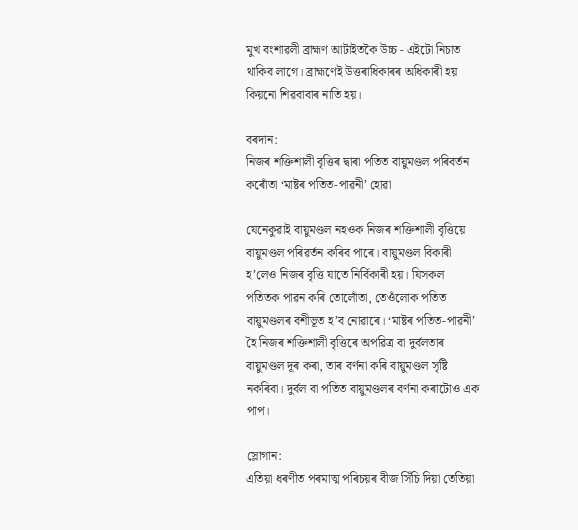মুখ বংশাৱলী ব্ৰাহ্মণ আটাইতকৈ উচ্চ - এইটো নিচাত থাকিব লাগে। ব্ৰাহ্মণেই উত্তৰাধিকাৰৰ অধিকাৰী হয় কিয়নো শিৱবাবাৰ নাতি হয়।

বৰদান:
নিজৰ শক্তিশালী বৃত্তিৰ দ্বাৰা পতিত বায়ুমণ্ডল পৰিবৰ্তন কৰোঁতা ‘মাষ্টৰ পতিত-পাৱনী’ হোৱা

যেনেকুৱাই বায়ুমণ্ডল নহওক নিজৰ শক্তিশালী বৃত্তিয়ে বায়ুমণ্ডল পৰিৱৰ্তন কৰিব পাৰে। বায়ুমণ্ডল বিকাৰী হ’লেও নিজৰ বৃত্তি যাতে নিৰ্বিকাৰী হয়। যিসকল পতিতক পাৱন কৰি তোলোঁতা, তেওঁলোক পতিত বায়ুমণ্ডলৰ বশীভূত হ’ব নোৱাৰে। ‘মাষ্টৰ পতিত-পাৱনী’ হৈ নিজৰ শক্তিশালী বৃত্তিৰে অপৱিত্ৰ বা দুৰ্বলতাৰ বায়ুমণ্ডল দূৰ কৰা, তাৰ বৰ্ণনা কৰি বায়ুমণ্ডল সৃষ্টি নকৰিবা। দুৰ্বল বা পতিত বায়ুমণ্ডলৰ বৰ্ণনা কৰাটোও এক পাপ।

স্লোগান:
এতিয়া ধৰণীত পৰমাত্ম পৰিচয়ৰ বীজ সিঁচি দিয়া তেতিয়া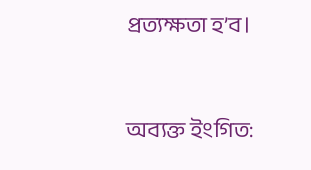প্ৰত্যক্ষতা হ’ব।


অব্যক্ত ইংগিত: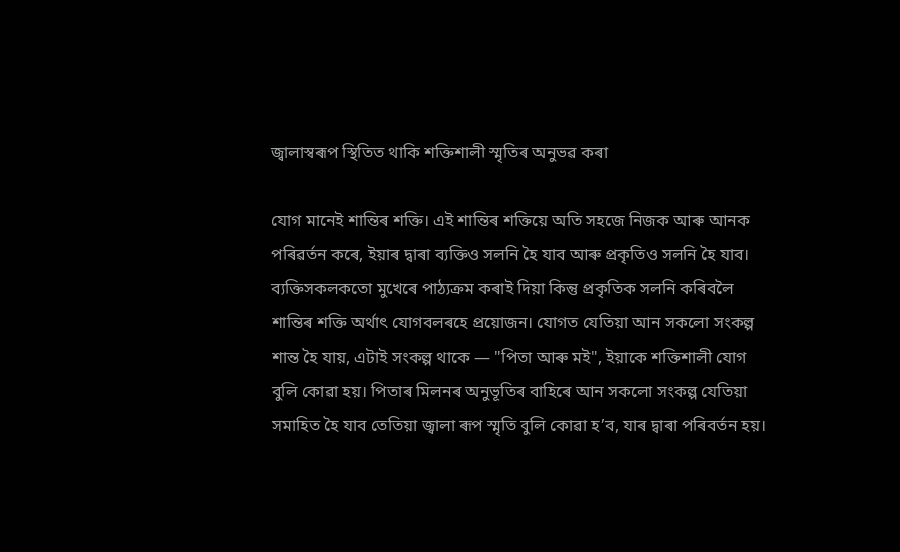জ্বালাস্বৰূপ স্থিতিত থাকি শক্তিশালী স্মৃতিৰ অনুভৱ কৰা

যোগ মানেই শান্তিৰ শক্তি। এই শান্তিৰ শক্তিয়ে অতি সহজে নিজক আৰু আনক পৰিৱৰ্তন কৰে, ইয়াৰ দ্বাৰা ব্যক্তিও সলনি হৈ যাব আৰু প্ৰকৃতিও সলনি হৈ যাব। ব্যক্তিসকলকতো মুখেৰে পাঠ্যক্ৰম কৰাই দিয়া কিন্তু প্ৰকৃতিক সলনি কৰিবলৈ শান্তিৰ শক্তি অৰ্থাৎ যোগবলৰহে প্ৰয়োজন। যোগত যেতিয়া আন সকলো সংকল্প শান্ত হৈ যায়, এটাই সংকল্প থাকে — "পিতা আৰু মই", ইয়াকে শক্তিশালী যোগ বুলি কোৱা হয়। পিতাৰ মিলনৰ অনুভূতিৰ বাহিৰে আন সকলো সংকল্প যেতিয়া সমাহিত হৈ যাব তেতিয়া জ্বালা ৰূপ স্মৃতি বুলি কোৱা হ’ব, যাৰ দ্বাৰা পৰিবৰ্তন হয়।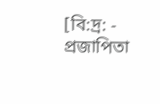[বি:দ্ৰ: - প্ৰজাপিতা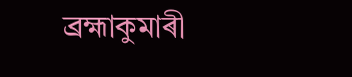ব্ৰহ্মাকুমাৰী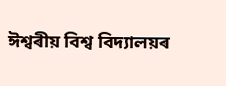ঈশ্বৰীয় বিশ্ব বিদ্যালয়ৰ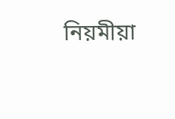নিয়মীয়া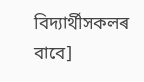বিদ্যাৰ্থীসকলৰ বাবে]